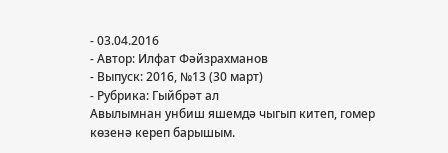- 03.04.2016
- Автор: Илфат Фәйзрахманов
- Выпуск: 2016, №13 (30 март)
- Рубрика: Гыйбрәт ал
Авылымнан унбиш яшемдә чыгып китеп, гомер көзенә кереп барышым.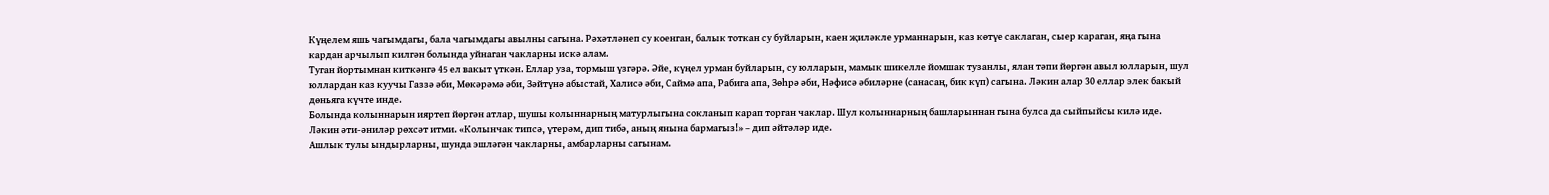Күңелем яшь чагымдагы, бала чагымдагы авылны сагына. Рәхәтләнеп су коенган, балык тоткан су буйларын, каен җиләкле урманнарын, каз көтүе саклаган, сыер караган, яңа гына кардан арчылып килгән болында уйнаган чакларны искә алам.
Туган йортымнан киткәнгә 45 ел вакыт үткән. Еллар уза, тормыш үзгәрә. Әйе, күңел урман буйларын, су юлларын, мамык шикелле йомшак тузанлы, ялан тәпи йөргән авыл юлларын, шул юллардан каз куучы Газзә әби, Мөкәрәмә әби, Зәйтүнә абыстай, Халисә әби, Саймә апа, Рабига апа, Зөһрә әби, Нәфисә әбиләрне (санасаң, бик күп) сагына. Ләкин алар 30 еллар элек бакый дөньяга күчте инде.
Болында колыннарын ияртеп йөргән атлар, шушы колыннарның матурлыгына сокланып карап торган чаклар. Шул колыннарның башларыннан гына булса да сыйпыйсы килә иде. Ләкин әти-әниләр рөхсәт итми. «Колынчак типсә, үтерәм, дип тибә, аның янына бармагыз!» – дип әйтәләр иде.
Ашлык тулы ындырларны, шунда эшләгән чакларны, амбарларны сагынам.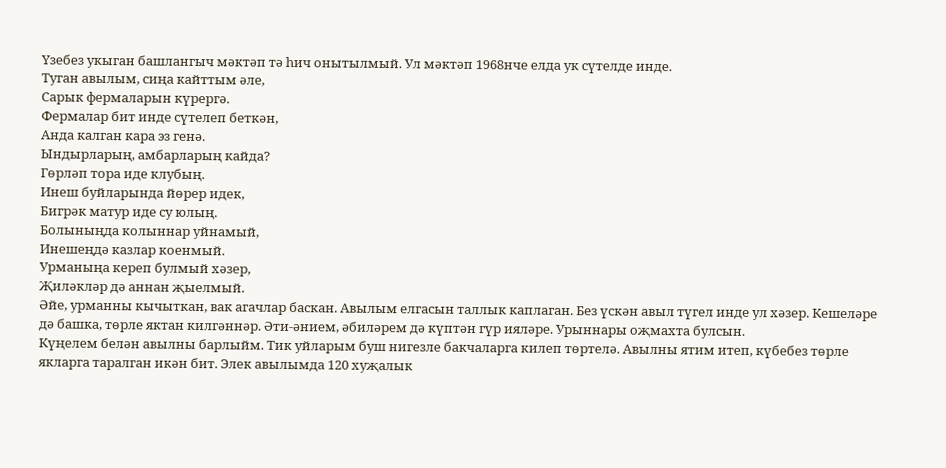Үзебез укыган башлангыч мәктәп тә һич онытылмый. Ул мәктәп 1968нче елда ук сүтелде инде.
Туган авылым, сиңа кайттым әле,
Сарык фермаларын күрергә.
Фермалар бит инде сүтелеп беткән,
Анда калган кара эз генә.
Ындырларың, амбарларың кайда?
Гөрләп тора иде клубың.
Инеш буйларында йөрер идек,
Бигрәк матур иде су юлың.
Болыныңда колыннар уйнамый,
Инешеңдә казлар коенмый.
Урманыңа кереп булмый хәзер,
Җиләкләр дә аннан җыелмый.
Әйе, урманны кычыткан, вак агачлар баскан. Авылым елгасын таллык каплаган. Без үскән авыл түгел инде ул хәзер. Кешеләре дә башка, төрле яктан килгәннәр. Әти-әнием, әбиләрем дә күптән гүр ияләре. Урыннары оҗмахта булсын.
Күңелем белән авылны барлыйм. Тик уйларым буш нигезле бакчаларга килеп төртелә. Авылны ятим итеп, күбебез төрле якларга таралган икән бит. Элек авылымда 120 хуҗалык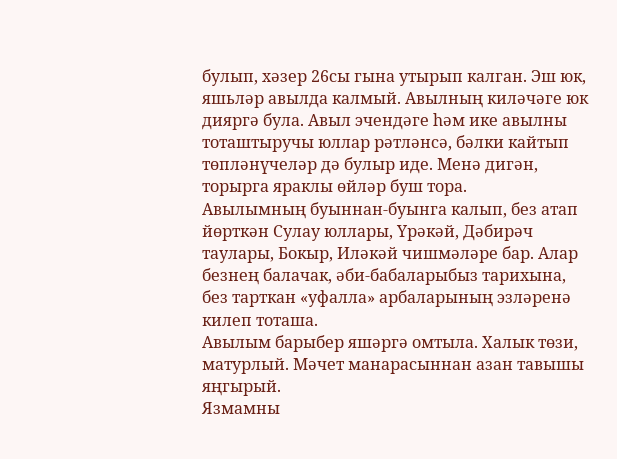булып, хәзер 26сы гына утырып калган. Эш юк, яшьләр авылда калмый. Авылның киләчәге юк дияргә була. Авыл эчендәге һәм ике авылны тоташтыручы юллар рәтләнсә, бәлки кайтып төпләнүчеләр дә булыр иде. Менә дигән, торырга яраклы өйләр буш тора.
Авылымның буыннан-буынга калып, без атап йөрткән Сулау юллары, Үрәкәй, Дәбирәч таулары, Бокыр, Иләкәй чишмәләре бар. Алар безнең балачак, әби-бабаларыбыз тарихына, без тарткан «уфалла» арбаларының эзләренә килеп тоташа.
Авылым барыбер яшәргә омтыла. Халык төзи, матурлый. Мәчет манарасыннан азан тавышы яңгырый.
Язмамны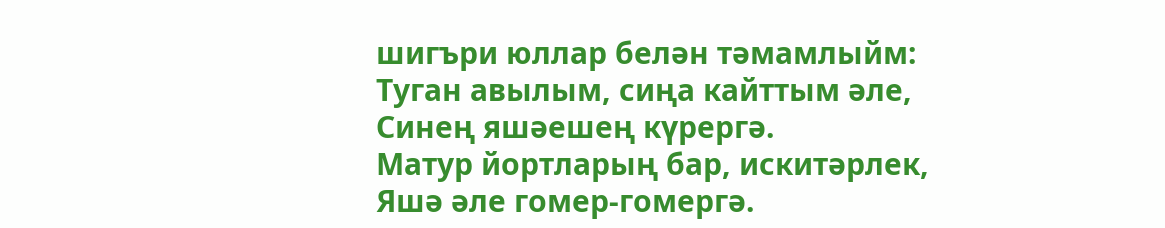шигъри юллар белән тәмамлыйм:
Туган авылым, сиңа кайттым әле,
Синең яшәешең күрергә.
Матур йортларың бар, искитәрлек,
Яшә әле гомер-гомергә.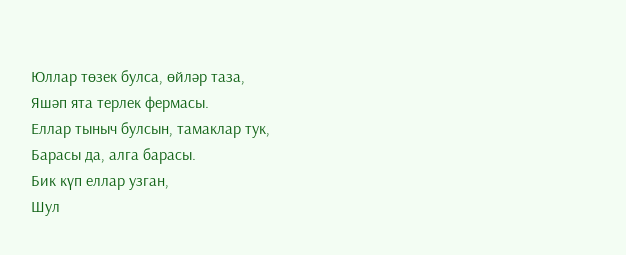Юллар төзек булса, өйләр таза,
Яшәп ята терлек фермасы.
Еллар тыныч булсын, тамаклар тук,
Барасы да, алга барасы.
Бик күп еллар узган,
Шул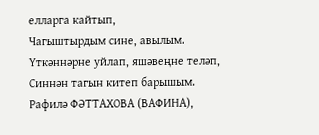елларга кайтып,
Чагыштырдым сине, авылым.
Үткәннәрне уйлап, яшәвеңне теләп,
Синнән тагын китеп барышым.
Рафилә ФӘТТАХОВА (ВАФИНА),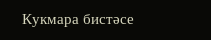Кукмара бистәсе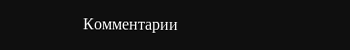Комментарии